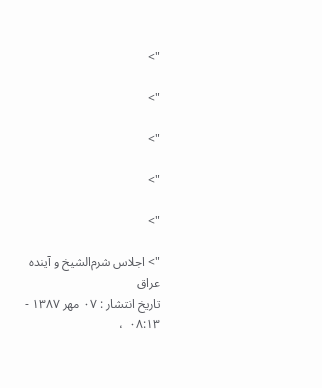">

">

">

">

">

"> اجلاس شرم‌الشیخ و آینده عراق
تاریخ انتشار : ۰۷ مهر ۱۳۸۷ - ۰۸:۱۳  ،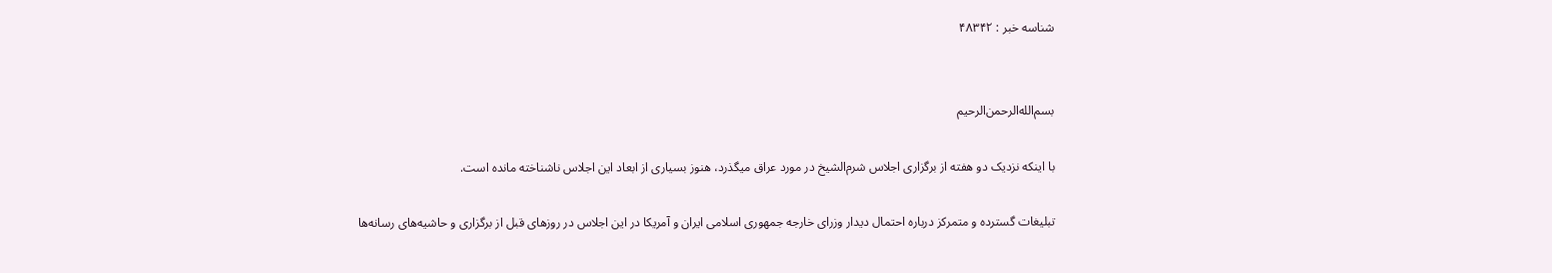شناسه خبر : ۴۸۳۴۲


بسم‌الله‌الرحمن‌الرحیم

با اینکه نزدیک دو هفته از برگزاری اجلاس شرم‌الشیخ در مورد عراق میگذرد، هنوز بسیاری از ابعاد این اجلاس ناشناخته مانده است.

تبلیغات گسترده و متمرکز درباره احتمال دیدار وزرای خارجه جمهوری اسلامی ایران و آمریکا در این اجلاس در روزهای قبل از برگزاری و حاشیه‌های رسانه‌ها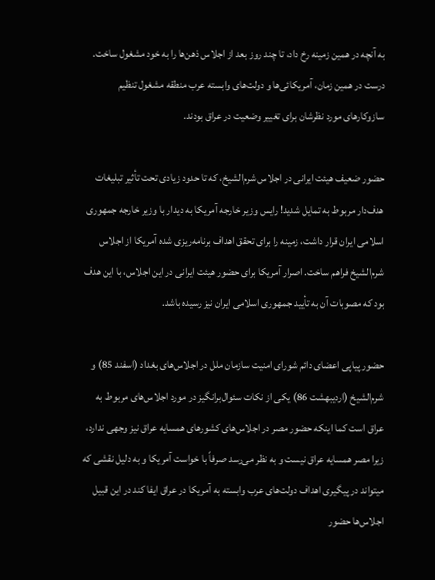به آنچه در همین زمینه رخ داد، تا چند روز بعد از اجلاس ذهن‌ها را به خود مشغول ساخت. درست در همین زمان، آمریکائی‌ها و دولت‌های وابسته عرب منطقه مشغول تنظیم سازوکارهای مورد نظرشان برای تغییر وضعیت در عراق بودند.

حضور ضعیف هیئت ایرانی در اجلاس شرم‌الشیخ، که تا حدود زیادی تحت تأثیر تبلیغات هدف‌دار مربوط به تمایل شدید! رایس وزیر خارجه آمریکا به دیدار با وزیر خارجه جمهوری اسلامی ایران قرار داشت، زمینه را برای تحقق اهداف برنامه‌ریزی شده آمریکا از اجلاس شرم‌الشیخ فراهم ساخت. اصرار آمریکا برای حضور هیئت ایرانی در این اجلاس، با این هدف بود که مصوبات آن به تأیید جمهوری اسلامی ایران نیز رسیده باشد.

حضور پیاپی اعضای دائم شورای امنیت سازمان ملل در اجلاس‌های بغداد (اسفند 85) و شرم‌الشیخ (اردیبهشت 86) یکی از نکات سئوال‌برانگیز در مورد اجلاس‌های مربوط به عراق است کما اینکه حضور مصر در اجلاس‌های کشورهای همسایه عراق نیز وجهی ندارد، زیرا مصر همسایه عراق نیست و به نظر می‌رسد صرفاً با خواست آمریکا و به دلیل نقشی که میتواند در پیگیری اهداف دولت‌های عرب وابسته به آمریکا در عراق ایفا کند در این قبیل اجلاس‌ها حضور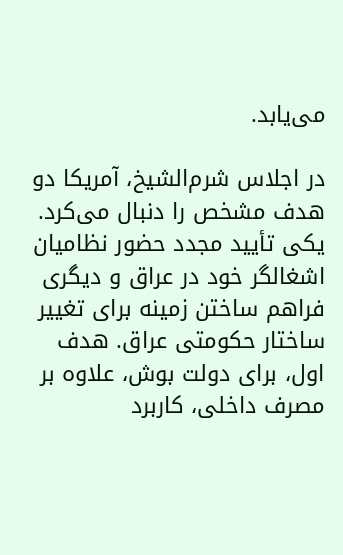می‌یابد.

در اجلاس شرم‌الشیخ، آمریکا دو هدف مشخص را دنبال می‌کرد. یکی تأیید مجدد حضور نظامیان اشغالگر خود در عراق و دیگری فراهم ساختن زمینه برای تغییر ساختار حکومتی عراق. هدف اول، برای دولت بوش، علاوه بر مصرف داخلی، کاربرد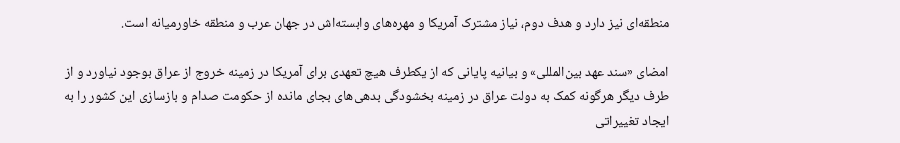منطقه‌ای نیز دارد و هدف دوم، نیاز مشترک آمریکا و مهره‌های وابسته‌اش در جهان عرب و منطقه خاورمیانه است.

امضای «سند عهد بین‌المللی» و بیانیه پایانی که از یکطرف هیچ تعهدی برای آمریکا در زمینه خروج از عراق بوجود نیاورد و از طرف دیگر هرگونه کمک به دولت عراق در زمینه بخشودگی بدهی‌های بجای مانده از حکومت صدام و بازسازی این کشور را به ایجاد تغییراتی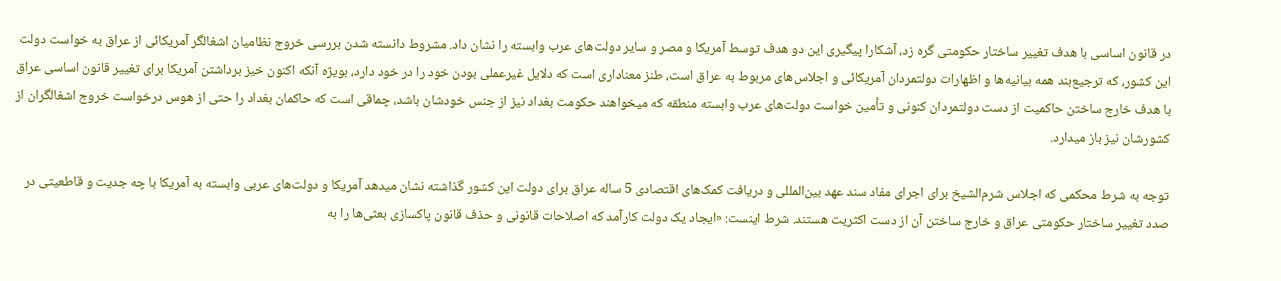در قانون اساسی با هدف تغییر ساختار حکومتی گره زد، آشکارا پیگیری این دو هدف توسط آمریکا و مصر و سایر دولت‌های عرب وابسته را نشان داد. مشروط دانسته شدن بررسی خروج نظامیان اشغالگر آمریکائی از عراق به خواست دولت این کشور، که ترجیع‌بند همه بیانیه‌ها و اظهارات دولتمردان آمریکائی و اجلاس‌های مربوط به عراق است، طنز معناداری است که دلایل غیرعملی بودن خود را در خود دارد، بویژه آنکه اکنون خیز برداشتن آمریکا برای تغییر قانون اساسی عراق با هدف خارج ساختن حاکمیت از دست دولتمردان کنونی و تأمین خواست دولت‌های عرب وابسته منطقه که میخواهند حکومت بغداد نیز از جنس خودشان باشد، چماقی است که حاکمان بغداد را حتی از هوس درخواست خروج اشغالگران از کشورشان نیز باز میدارد.

توجه به شرط محکمی که اجلاس شرم‌الشیخ برای اجرای مفاد سند عهد بین‌المللی و دریافت کمک‌های اقتصادی 5 ساله عراق برای دولت این کشور گذاشته نشان میدهد آمریکا و دولت‌های عربی وابسته به آمریکا با چه جدیت و قاطعیتی در صدد تغییر ساختار حکومتی عراق و خارج ساختن آن از دست اکثریت هستند. شرط اینست: «ایجاد یک دولت کارآمد که اصلاحات قانونی و حذف قانون پاکسازی بعثی‌ها را به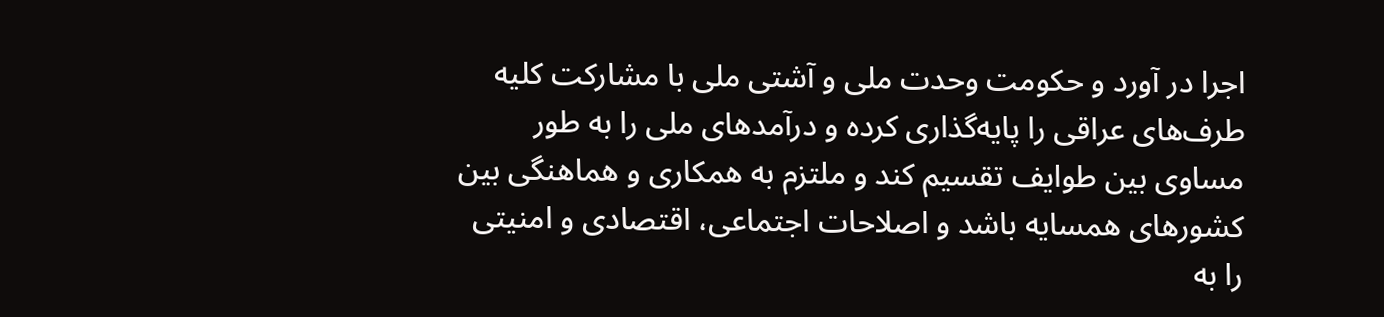اجرا در آورد و حکومت وحدت ملی و آشتی ملی با مشارکت کلیه طرف‌های عراقی را پایه‌گذاری کرده و درآمدهای ملی را به طور مساوی بین طوایف تقسیم کند و ملتزم به همکاری و هماهنگی بین کشورهای همسایه باشد و اصلاحات اجتماعی، اقتصادی و امنیتی را به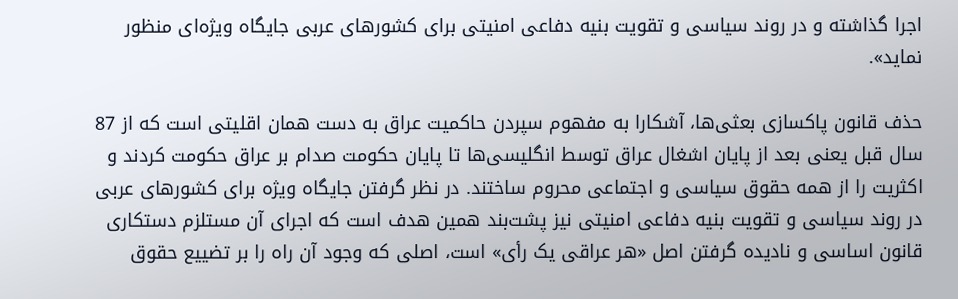اجرا گذاشته و در روند سیاسی و تقویت بنیه دفاعی امنیتی برای کشورهای عربی جایگاه ویژه‌ای منظور نماید».

حذف قانون پاکسازی بعثی‌ها، آشکارا به مفهوم سپردن حاکمیت عراق به دست همان اقلیتی است که از 87 سال قبل یعنی بعد از پایان اشغال عراق توسط انگلیسی‌ها تا پایان حکومت صدام بر عراق حکومت کردند و اکثریت را از همه حقوق سیاسی و اجتماعی محروم ساختند. در نظر گرفتن جایگاه ویژه برای کشورهای عربی در روند سیاسی و تقویت بنیه دفاعی امنیتی نیز پشت‌بند همین هدف است که اجرای آن مستلزم دستکاری قانون اساسی و نادیده گرفتن اصل «هر عراقی یک رأی» است، اصلی که وجود آن راه را بر تضییع حقوق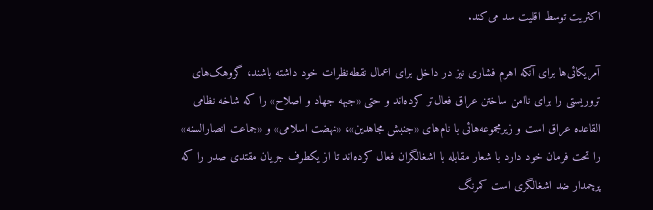اکثریت توسط اقلیت سد می‌کند.

آمریکائی‌ها برای آنکه اهرم فشاری نیز در داخل برای اعمال نقطه‌نظرات خود داشته باشند، گروهک‌های تروریستی را برای ناامن ساختن عراق فعال‌تر کرده‌اند و حتی «جبهه جهاد و اصلاح» را که شاخه نظامی القاعده عراق است و زیرمجموعه‌هائی با نام‌های «جنبش مجاهدین»، «نهضت اسلامی» و «جماعت انصارالسنه» را تحت فرمان خود دارد با شعار مقابله با اشغالگران فعال کرده‌اند تا از یکطرف جریان مقتدی صدر را که پرچمدار ضد اشغالگری است کمرنگ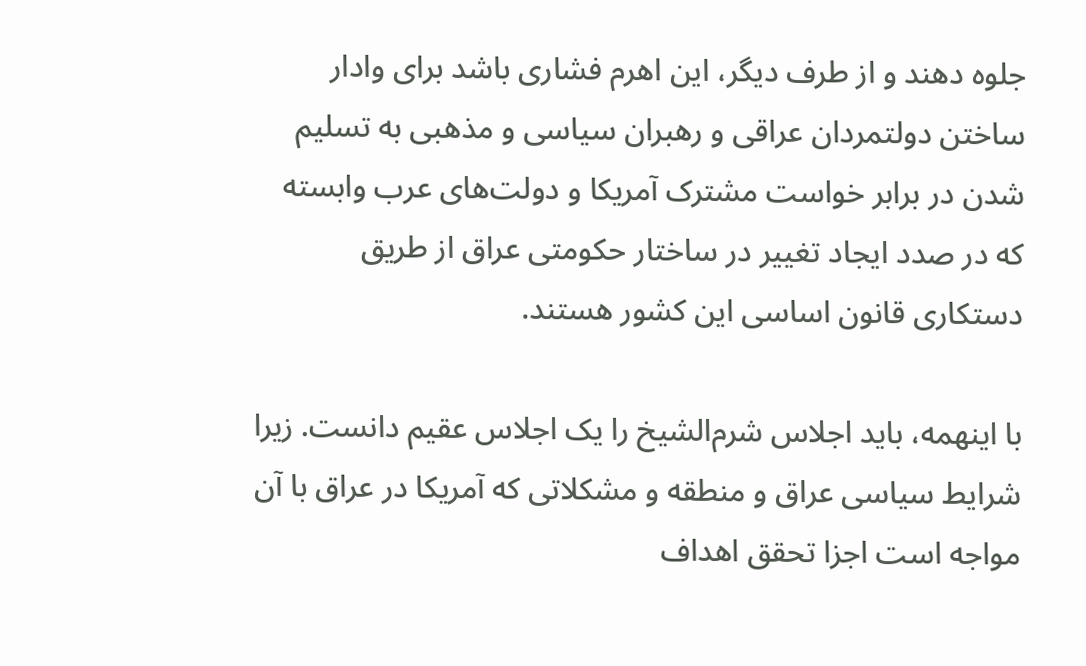جلوه دهند و از طرف دیگر، این اهرم فشاری باشد برای وادار ساختن دولتمردان عراقی و رهبران سیاسی و مذهبی به تسلیم شدن در برابر خواست مشترک آمریکا و دولت‌های عرب وابسته که در صدد ایجاد تغییر در ساختار حکومتی عراق از طریق دستکاری قانون اساسی این کشور هستند.

با اینهمه، باید اجلاس شرم‌الشیخ را یک اجلاس عقیم دانست. زیرا شرایط سیاسی عراق و منطقه و مشکلاتی که آمریکا در عراق با آن مواجه است اجزا تحقق اهداف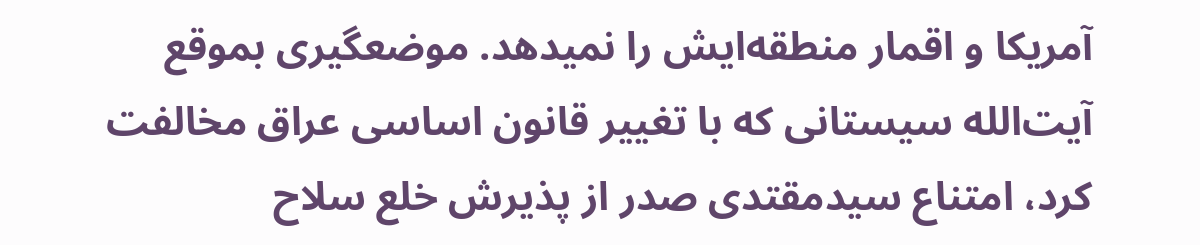آمریکا و اقمار منطقه‌ایش را نمیدهد. موضعگیری بموقع آیت‌الله سیستانی که با تغییر قانون اساسی عراق مخالفت کرد، امتناع سیدمقتدی صدر از پذیرش خلع سلاح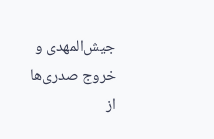جیش‌المهدی و خروج صدری‌ها از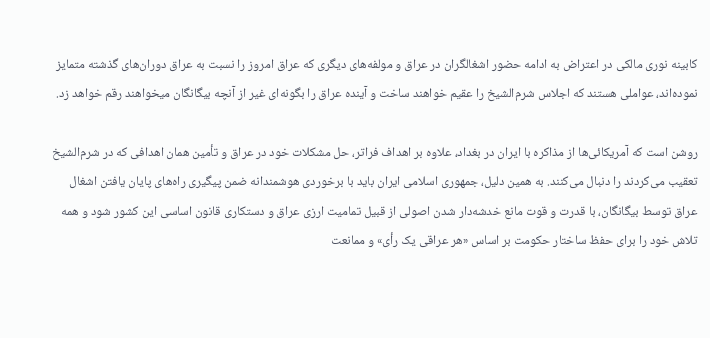کابینه نوری مالکی در اعتراض به ادامه حضور اشغالگران در عراق و مولفه‌های دیگری که عراق امروز را نسبت به عراق دوران‌های گذشته متمایز نموده‌اند، عواملی هستند که اجلاس شرم‌الشیخ را عقیم خواهند ساخت و آینده عراق را بگونه‌ای غیر از آنچه بیگانگان میخواهند رقم خواهد زد.

روشن است که آمریکائی‌ها از مذاکره با ایران در بغداد، علاوه بر اهداف فراتر، حل مشکلات خود در عراق و تأمین همان اهدافی که در شرم‌الشیخ تعقیب می‌کردند را دنبال می‌کنند. به همین دلیل، جمهوری اسلامی ایران باید با برخوردی هوشمندانه ضمن پیگیری راه‌های پایان یافتن اشغال عراق توسط بیگانگان، با قدرت و قوت مانع خدشه‌دار شدن اصولی از قبیل تمامیت ارزی عراق و دستکاری قانون اساسی این کشور شود و همه تلاش خود را برای حفظ ساختار حکومت بر اساس «هر عراقی یک رأی» و ممانعت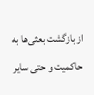از بازگشت بعثی‌ها به حاکمیت و حتی سایر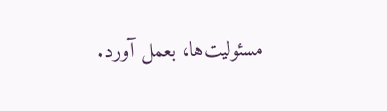مسئولیت‌ها، بعمل آورد.